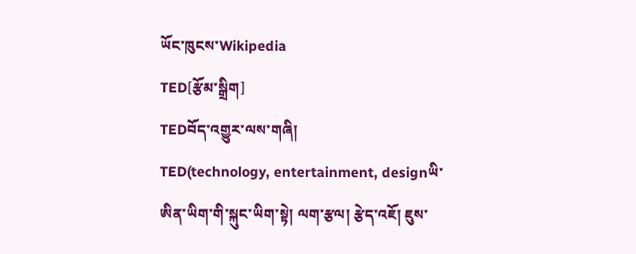ཡོང་ཁུངས་Wikipedia
TED[རྩོམ་སྒྲིག]
TEDབོད་འགྱུར་ལས་གཞི།
TED(technology, entertainment, designཡི་ཨིན་ཡིག་གི་སྐུང་ཡིག་སྟེ། ལག་རྩལ། རྩེད་འཇོ། ཇུས་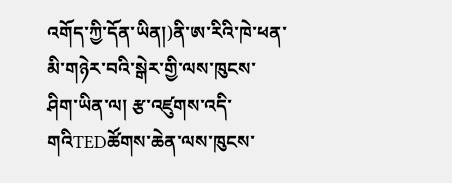འགོད་ཀྱི་དོན་ཡིན།)ནི་ཨ་རིའི་ཁེ་ཕན་མི་གཉེར་བའི་སྒེར་གྱི་ལས་ཁུངས་ཤིག་ཡིན་ལ། རྩ་འཛུགས་འདི་གའིTEDཚོགས་ཆེན་ལས་ཁུངས་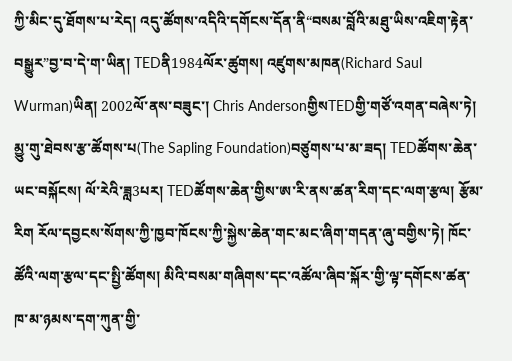ཀྱི་མིང་དུ་ཐོགས་པ་རེད། འདུ་ཚོགས་འདིའི་དགོངས་དོན་ནི“བསམ་བློའི་མཐུ་ཡིས་འཇིག་རྟེན་བསྒྱུར”བྱ་བ་དེ་ག་ཡིན། TEDནི1984ལོར་ཚུགས། འཛུགས་མཁན(Richard Saul Wurman)ཡིན། 2002ལོ་ནས་བཟུང་། Chris AndersonགྱིསTEDགྱི་གཙོ་འགན་བཞེས་ཏེ། མྱུ་གུ་ཐེབས་རྩ་ཚོགས་པ(The Sapling Foundation)བཙུགས་པ་མ་ཟད། TEDཚོགས་ཆེན་ཡང་བསྐོངས། ལོ་རེའི་ཟླ3པར། TEDཚོགས་ཆེན་གྱིས་ཨ་རི་ནས་ཚན་རིག་དང་ལག་རྩལ། རྩོམ་རིག རོལ་དབྱངས་སོགས་ཀྱི་ཁྱབ་ཁོངས་ཀྱི་སྐྱེས་ཆེན་གང་མང་ཞིག་གདན་ཞུ་བགྱིས་ཏེ། ཁོང་ཚོའི་ལག་རྩལ་དང་སྤྱི་ཚོགས། མིའི་བསམ་གཞིགས་དང་འཚོལ་ཞིབ་སྐོར་གྱི་ལྟ་དགོངས་ཚན་ཁ་མ་ཉམས་དག་ཀུན་གྱི་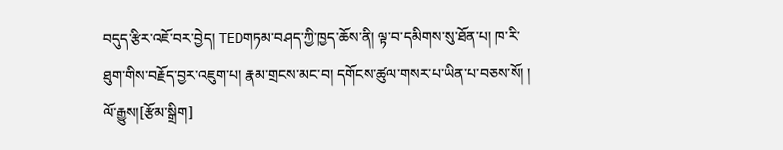བདུད་རྩིར་འཇོ་བར་བྱེད། TEDགཏམ་བཤད་ཀྱི་ཁྱད་ཆོས་ནི། ལྟ་བ་དམིགས་སུ་ཐོན་པ། ཁ་རི་ཐུག་གིས་བརྗོད་བྱར་འཇུག་པ། རྣམ་གྲངས་མང་བ། དགོངས་ཚུལ་གསར་པ་ཡིན་པ་བཅས་སོ། །
ལོ་རྒྱུས།[རྩོམ་སྒྲིག]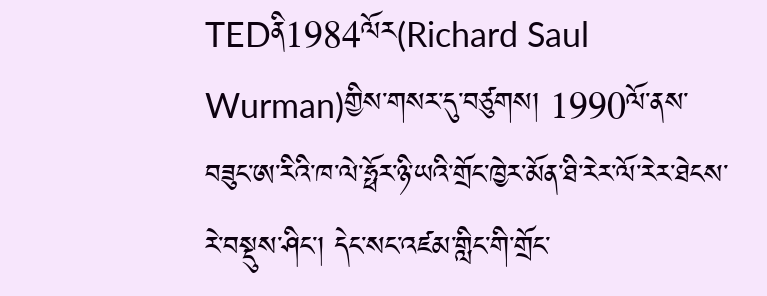TEDནི1984ལོར(Richard Saul Wurman)གྱིས་གསར་དུ་བཙུགས། 1990ལོ་ནས་བཟུང་ཨ་རིའི་ཁ་ལེ་ཧྥོར་ཉི་ཡའི་གྲོང་ཁྱེར་མོན་ཐི་རེར་ལོ་རེར་ཐེངས་རེ་བསྡུས་ཤིང་། དེང་སང་འཛམ་གླིང་གི་གྲོང་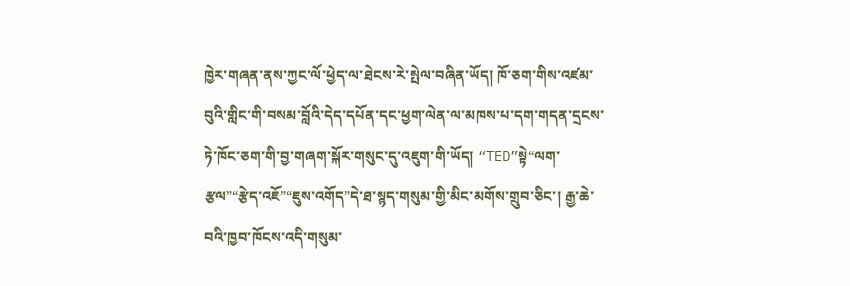ཁྱེར་གཞན་ནས་ཀྱང་ལོ་ཕྱེད་ལ་ཐེངས་རེ་སྤེལ་བཞིན་ཡོད། ཁོ་ཅག་གིས་འཛམ་བུའི་གླིང་གི་བསམ་བློའི་དེད་དཔོན་དང་ཕྱག་ལེན་ལ་མཁས་པ་དག་གདན་དྲངས་ཏེ་ཁོང་ཅག་གི་བྱ་གཞག་སྐོར་གསུང་དུ་འཇུག་གི་ཡོད། “TED”སྟེ“ལག་རྩལ”“རྩེད་འཇོ”“ཇུས་འགོད”དེ་ཐ་སྙད་གསུམ་གྱི་མིང་མགོས་གྲུབ་ཅིང་། རྒྱ་ཆེ་བའི་ཁྱབ་ཁོངས་འདི་གསུམ་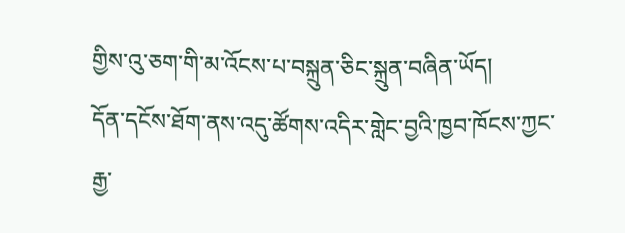གྱིས་འུ་ཅག་གི་མ་འོངས་པ་བསྐྲུན་ཅིང་སྐྲུན་བཞིན་ཡོད།
དོན་དངོས་ཐོག་ནས་འདུ་ཚོགས་འདིར་གླེང་བྱའི་ཁྱབ་ཁོངས་ཀྱང་རྒྱ་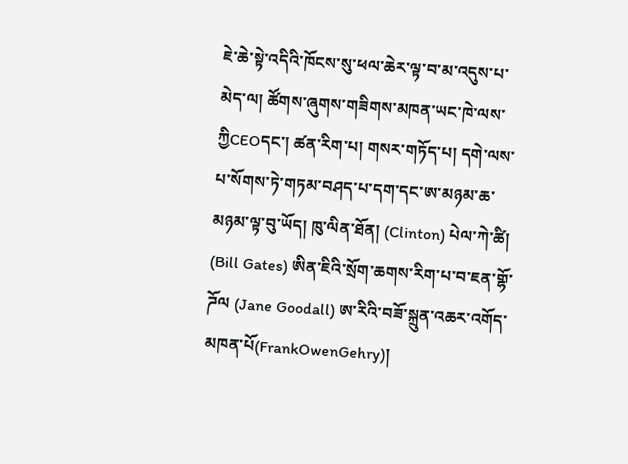ཇེ་ཆེ་སྟེ་འདིའི་ཁོངས་སུ་ཕལ་ཆེར་ལྟ་བ་མ་འདུས་པ་མེད་ལ། ཚོགས་ཞུགས་གཟིགས་མཁན་ཡང་ཁེ་ལས་ཀྱིCEOདང་། ཚན་རིག་པ། གསར་གཏོད་པ། དགེ་ལས་པ་སོགས་ཏེ་གཏམ་བཤད་པ་དག་དང་ཨ་མཉམ་ཆ་མཉམ་ལྟ་བུ་ཡོད། ཁུ་ལིན་ཐོན། (Clinton) པེལ་ཀེ་ཚི། (Bill Gates) ཨིན་ཇིའི་སྲོག་ཆགས་རིག་པ་བ་ཇན་གྷོ་ཌོལ (Jane Goodall) ཨ་རིའི་བཟོ་སྐྲུན་འཆར་འགོད་མཁན་པོ(FrankOwenGehry)།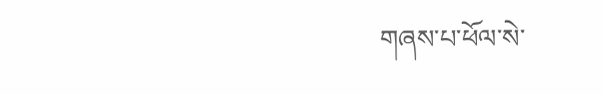གཞས་པ་ཕོལ་སེ་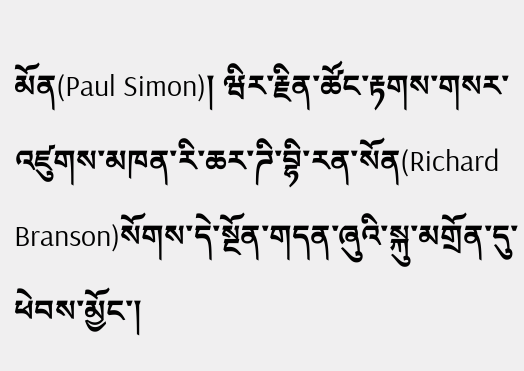མོན(Paul Simon)། ཝིར་རྗིན་ཚོང་རྟགས་གསར་འཛུགས་མཁན་རི་ཆར་ཌི་བྷི་རན་སོན(Richard Branson)སོགས་དེ་སྔོན་གདན་ཞུའི་སྐུ་མགྲོན་དུ་ཕེབས་མྱོང་།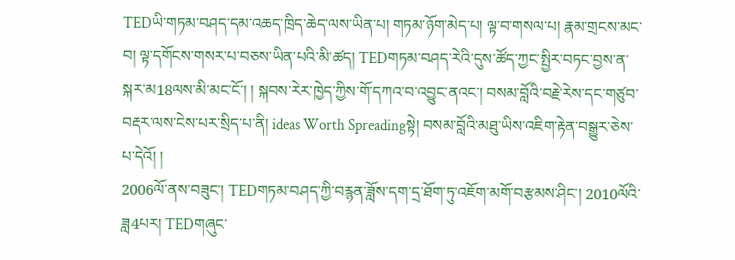TEDཡི་གཏམ་བཤད་དམ་འཆད་ཁྲིད་ཆེད་ལས་ཡིན་པ། གཏམ་ཉོག་མེད་པ། ལྟ་བ་གསལ་པ། རྣམ་གྲངས་མང་བ། ལྟ་དགོངས་གསར་པ་བཅས་ཡིན་པའི་མི་ཚད། TEDགཏམ་བཤད་རེའི་དུས་ཚོད་ཀྱང་སྤྱིར་བཏང་བྱས་ན་སྐར་མ18ལས་མི་མང་ངོ་། ། སྐབས་རེར་ཁྱེད་ཀྱིས་གོ་དཀའ་བ་འབྱུང་ནའང་། བསམ་བློའི་བརྗེ་རེས་དང་གཙུབ་བརྡར་ལས་ངེས་པར་སྲིད་པ་ནི། ideas Worth Spreadingསྟེ། བསམ་བློའི་མཐུ་ཡིས་འཇིག་རྟེན་བསྒྱུར་ཅེས་པ་དེའོ། །
2006ལོ་ནས་བཟུང་། TEDགཏམ་བཤད་ཀྱི་བརྙན་ཟློས་དག་དྲ་ཐོག་ཏུ་འཇོག་མགོ་བརྩམས་ཤིང་། 2010ལོའི་ཟླ4པར། TEDགཞུང་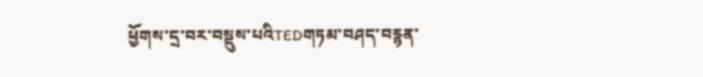ཕྱོགས་དྲ་བར་བསྡུས་པའིTEDགཏམ་བཤད་བརྙན་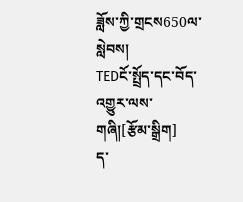ཟློས་ཀྱི་གྲངས650ལ་སླེབས།
TEDངོ་སྤྲོད་དང་བོད་འགྱུར་ལས་གཞི།[རྩོམ་སྒྲིག]
ད་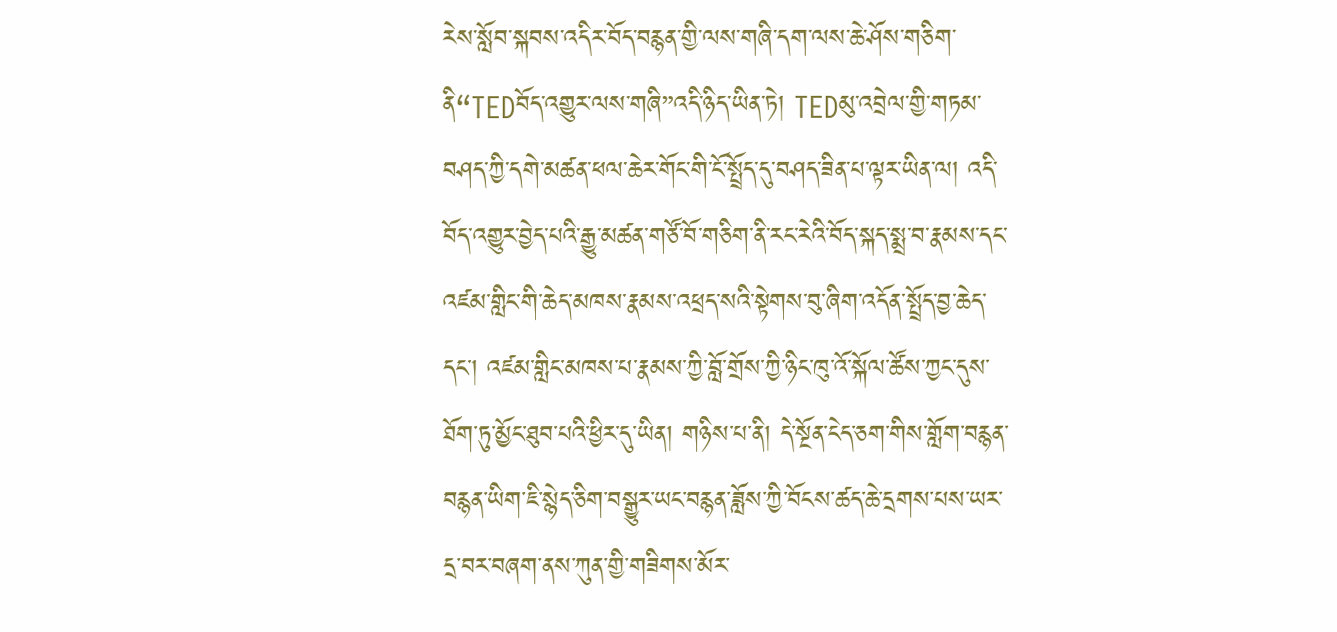རེས་སློབ་སྐབས་འདིར་བོད་བརྙན་གྱི་ལས་གཞི་དག་ལས་ཆེ་ཤོས་གཅིག་ནི“TEDབོད་འགྱུར་ལས་གཞི”འདི་ཉིད་ཡིན་ཏེ། TEDམུ་འབྲེལ་གྱི་གཏམ་བཤད་ཀྱི་དགེ་མཚན་ཕལ་ཆེར་གོང་གི་ངོ་སྤྲོད་དུ་བཤད་ཟིན་པ་ལྟར་ཡིན་ལ། འདི་བོད་འགྱུར་བྱེད་པའི་རྒྱུ་མཚན་གཙོ་བོ་གཅིག་ནི་རང་རེའི་བོད་སྐད་སྨྲ་བ་རྣམས་དང་འཛམ་གླིང་གི་ཆེད་མཁས་རྣམས་འཕྲད་སའི་སྟེགས་བུ་ཞིག་འདོན་སྤྲོད་བྱ་ཆེད་དང་། འཛམ་གླིང་མཁས་པ་རྣམས་ཀྱི་བློ་གྲོས་ཀྱི་ཉིང་ཁུ་འོ་སྐོལ་ཚོས་ཀྱང་དུས་ཐོག་ཏུ་མྱོང་ཐུབ་པའི་ཕྱིར་དུ་ཡིན། གཉིས་པ་ནི། དེ་སྔོན་ངེད་ཅག་གིས་གློག་བརྙན་བརྙན་ཡིག་ཇི་སྙེད་ཅིག་བསྒྱུར་ཡང་བརྙན་ཟློས་ཀྱི་བོངས་ཚད་ཆེ་དྲགས་པས་ཡར་དྲ་བར་བཞག་ནས་ཀུན་གྱི་གཟིགས་མོར་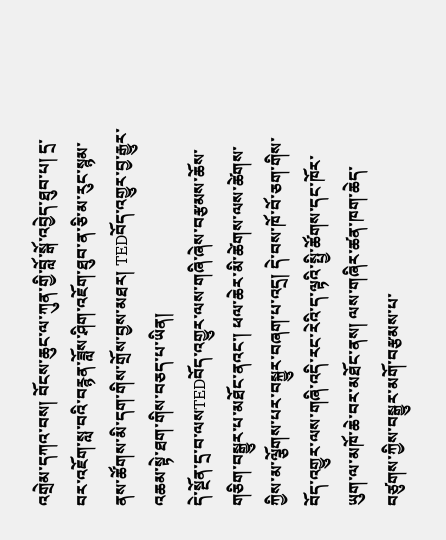འགྲེམ་དཀའ་བས། བོངས་ཆུང་ལ་ཀུན་གྱི་བློ་སྒོ་འབྱེད་ཐུབ་པ། དྲ་བར་འཇོག་སླ་བའི་བརྙན་ཟློས་ཤིག་འཇོག་ཐུབ་ན་ཅི་མ་རུང་སྙམ་ནས་ཚོགས་མི་དག་གིས་གྲོས་བྱས་མཐར། TEDབོད་འགྱུར་བྱ་རྒྱུར་འཆམ་སྟེ་ཐག་གིས་བཅད་པ་ཡིན།
དེ་སྔོན་དྲ་བ་ལསTEDབོད་འགྱུར་ལས་གཞི་ཞེས་བརྩམས་ཆོས་གཅིག་བསྒྱུར་པ་མཐོང་ནའང་། ཕལ་ཆེར་མི་ཚེགས་ལས་ཚེགས་ཀྱིས་མ་ལྕོགས་པར་བསྐྱུར་བཞག་པ་འདྲ། དེ་བས་ཁོ་བོ་ཅག་གིས་བོད་འགྱུར་ལས་གཞི་འདི་རང་རེའི་ད་ལྟའི་སྤྱི་ཚོགས་དང་ཁོར་ཡུག་ལ་མཁོ་ཆེ་བར་མཐོང་ནས། ལས་གཞིར་ཚན་ཁག་ཆེད་བཙུགས་ཀྱིས་བསྒྱུར་མགོ་བརྩམས་པ་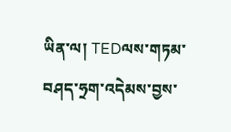ཡིན་ལ། TEDལས་གཏམ་བཤད་ཧྲག་འདེམས་བྱས་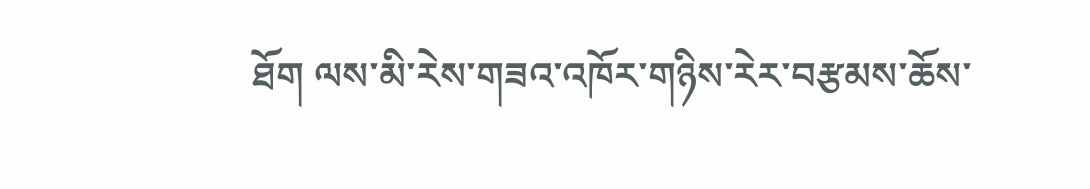ཐོག ལས་མི་རེས་གཟའ་འཁོར་གཉིས་རེར་བརྩམས་ཆོས་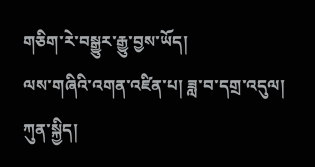གཅིག་རེ་བསྒྱུར་རྒྱུ་བྱས་ཡོད།
ལས་གཞིའི་འགན་འཛིན་པ། ཟླ་བ་དགྲ་འདུལ། ཀུན་སྐྱིད།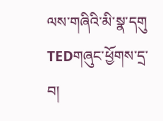ལས་གཞིའི་མི་སྣ་དགུ
TEDགཞུང་ཕྱོགས་དྲ་བ།